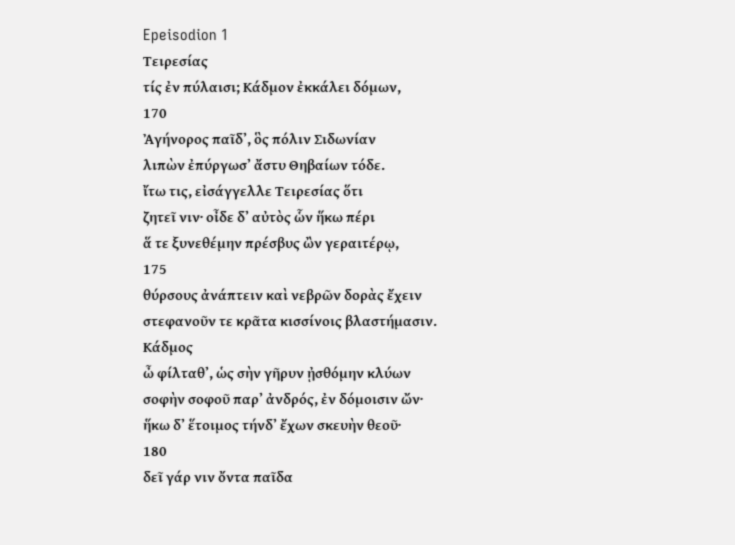Epeisodion 1
Τειρεσίας
τίς ἐν πύλαισι; Κάδμον ἐκκάλει δόμων,
170
Ἀγήνορος παῖδʼ, ὃς πόλιν Σιδωνίαν
λιπὼν ἐπύργωσʼ ἄστυ Θηβαίων τόδε.
ἴτω τις, εἰσάγγελλε Τειρεσίας ὅτι
ζητεῖ νιν· οἶδε δʼ αὐτὸς ὧν ἥκω πέρι
ἅ τε ξυνεθέμην πρέσβυς ὢν γεραιτέρῳ,
175
θύρσους ἀνάπτειν καὶ νεβρῶν δορὰς ἔχειν
στεφανοῦν τε κρᾶτα κισσίνοις βλαστήμασιν.
Κάδμος
ὦ φίλταθʼ, ὡς σὴν γῆρυν ᾐσθόμην κλύων
σοφὴν σοφοῦ παρʼ ἀνδρός, ἐν δόμοισιν ὤν·
ἥκω δʼ ἕτοιμος τήνδʼ ἔχων σκευὴν θεοῦ·
180
δεῖ γάρ νιν ὄντα παῖδα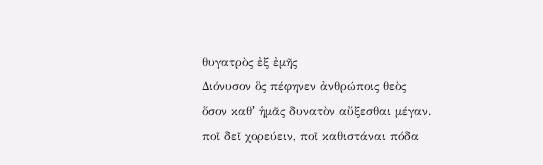θυγατρὸς ἐξ ἐμῆς
Διόνυσον ὃς πέφηνεν ἀνθρώποις θεὸς
ὅσον καθʼ ἡμᾶς δυνατὸν αὔξεσθαι μέγαν.
ποῖ δεῖ χορεύειν, ποῖ καθιστάναι πόδα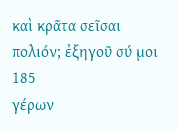καὶ κρᾶτα σεῖσαι πολιόν; ἐξηγοῦ σύ μοι
185
γέρων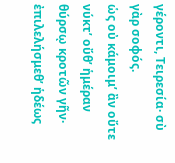γέροντι, Τειρεσία· σὺ γὰρ σοφός.
ὡς οὐ κάμοιμʼ ἂν οὔτε νύκτʼ οὔθʼ ἡμέραν
θύρσῳ κροτῶν γῆν· ἐπιλελήσμεθʼ ἡδέως